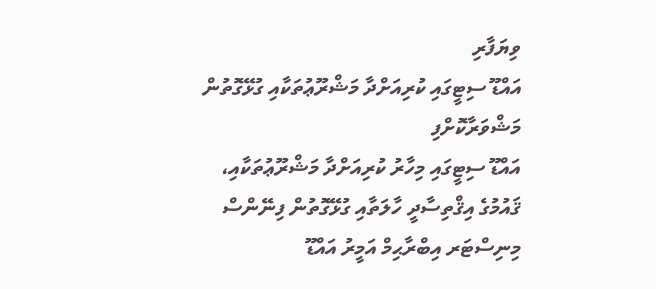ވިޔަފާރި
އައްޑޫ ސިޓީގައި ކުރިއަށްދާ މަޝްރޫޢުތަކާއި ގުޅޭގޮތުން މަޝްވަރާކޮށްފި
އައްޑޫ ސިޓީގައި މިހާރު ކުރިއަށްދާ މަޝްރޫޢުތަކާއި، ޤައުމުގެ އިޤްތިސާދީ ހާލަތާއި ގުޅޭގޮތުން ފިނޭންސް މިނިސްޓަރ އިބްރާޙިމް އަމީރު އައްޑޫ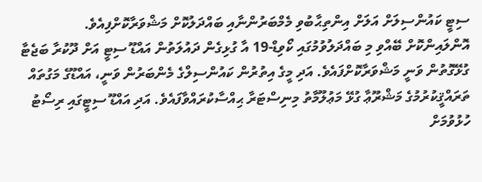ސިޓީ ކައުންސިލަށް އަލަށް އިންތިޙާބުވި މެމްބަރުންނާއި ބައްދަލުކޮށް މަޝްވަރާކޮށްފިއެވެ.
އޮންލައިންކޮށް ބޭއްވި މި ބައްދަލުވުމުގައި ކޯވިޑް-19 އާ ގުޅިގެން ދައުލަތުން އައްޑޫ ސިޓީ އަށް ދޫކުރާ ބަޖެޓާ ގުޅޭގޮތުން ވަނީ މަޝްވަރާކޮށްފައެވެ. އަދި މީގެ އިތުރުން ކައުންސިލްގެ މެންބަރުން ވަނީ، އައްޑޫގެ މަގުތައް ތަރައްޤީކުރުމުގެ މަޝްރޫޢާ ގުޅޭ މަޢުލޫމާތު މިނިސްޓަރާ ޙިއްސާކުރައްވާފައެވެ. އަދި އައްޑޫ ސިޓީގައި ރިސޯޓު ހުޅުވުމަށް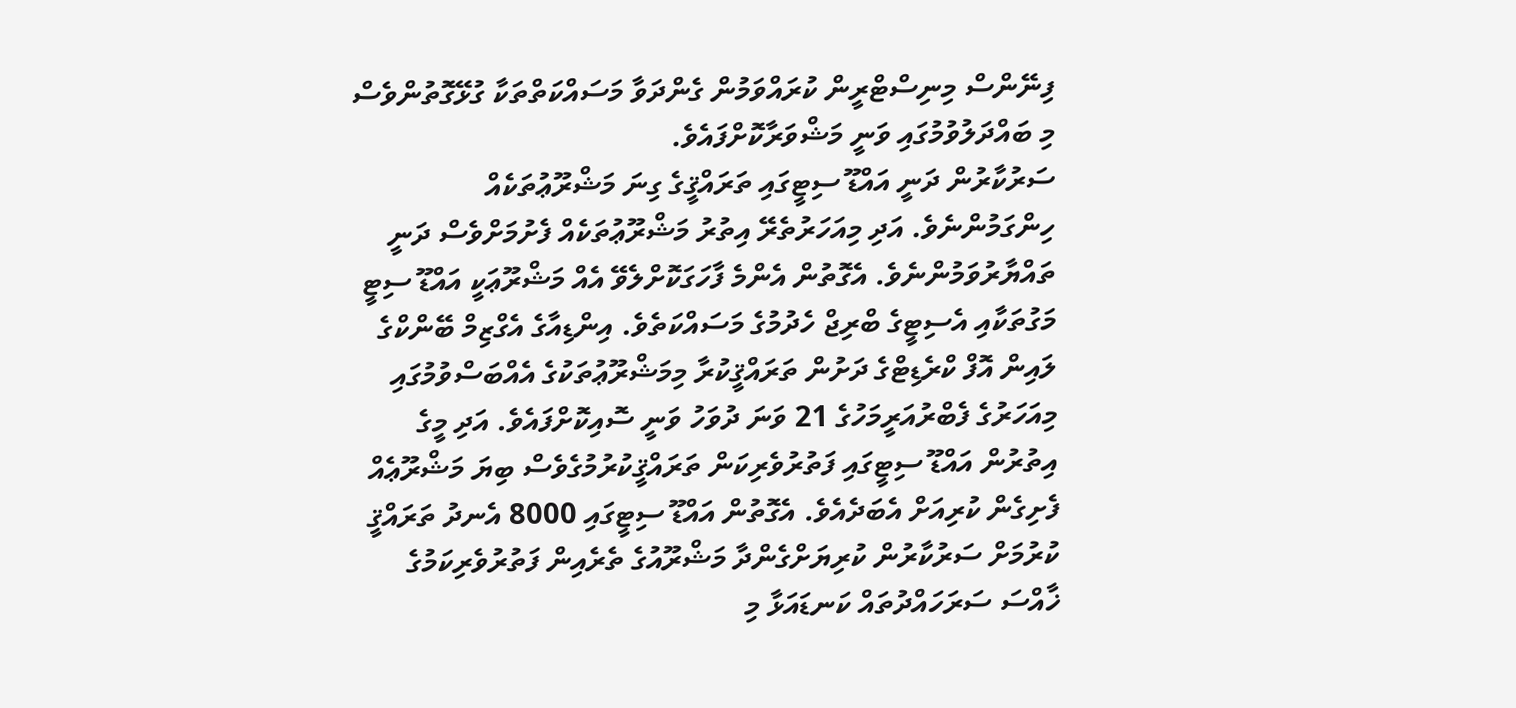ފިނޭންސް މިނިސްޓްރީން ކުރައްވަމުން ގެންދަވާ މަސައްކަތްތަކާ ގުޅޭގޮތުންވެސް މި ބައްދަލުވުމުގައި ވަނީ މަޝްވަރާކޮށްފައެވެ.
ސަރުކާރުން ދަނީ އައްޑޫ ސިޓީގައި ތަރައްޤީގެ ގިނަ މަޝްރޫޢުތަކެއް ހިންގަމުންނެވެ. އަދި މިއަހަރުތެރޭ އިތުރު މަޝްރޫޢުތަކެއް ފެށުމަށްވެސް ދަނީ ތައްޔާރުވަމުންނެވެ. އެގޮތުން އެންމެ ފާހަގަކޮށްލެވޭ އެއް މަޝްރޫޢަކީ އައްޑޫ ސިޓީ މަގުތަކާއި އެސިޓީގެ ބްރިޖް ހެދުމުގެ މަސައްކަތެވެ. އިންޑިއާގެ އެގްޒިމް ބޭންކްގެ ލައިން އޮފް ކްރެޑިޓްގެ ދަށުން ތަރައްޤީކުރާ މިމަޝްރޫޢުތަކުގެ އެއްބަސްވުމުގައި މިއަހަރުގެ ފެބްރުއަރީމަހުގެ 21 ވަނަ ދުވަހު ވަނީ ސޮއިކޮށްފައެވެ. އަދި މީގެ އިތުރުން އައްޑޫ ސިޓީގައި ފަތުރުވެރިކަން ތަރައްޤީކުރުމުގެވެސް ބިޔަ މަޝްރޫޢެއް ފެށިގެން ކުރިއަށް އެބަދެއެވެ. އެގޮތުން އައްޑޫ ސިޓީގައި 8000 އެނދު ތަރައްޤީ ކުރުމަށް ސަރުކާރުން ކުރިޔަށްގެންދާ މަޝްރޫއުގެ ތެރެއިން ފަތުރުވެރިކަމުގެ ޚާއްސަ ސަރަހައްދުތައް ކަނޑައަޅާ މި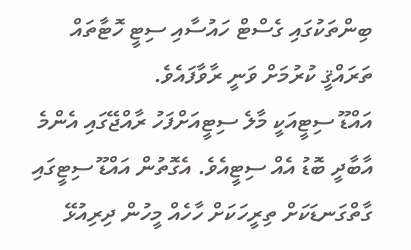ބިންތަކުގައި ގެސްޓް ހައުސާއި ސިޓީ ހޮޓާތައް ތަރައްޤީ ކުރުމަށް ވަނީ ރާވާފައެވެ.
އައްޑޫ ސިޓީއަކީ މާލެ ސިޓީއަށްފަހު ރާއްޖޭގައި އެންމެ އާބާދީ ބޮޑު އެއް ސިޓީއެވެ. އެގޮތުން އައްޑޫ ސިޓީގައި ގާތްގަނޑަކަށް ތިރީހަކަށް ހާހެއް މީހުން ދިރިއުޅޭ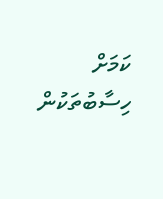ކަމަށް ހިސާބުތަކުން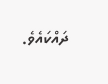ދައްކައެވެ.